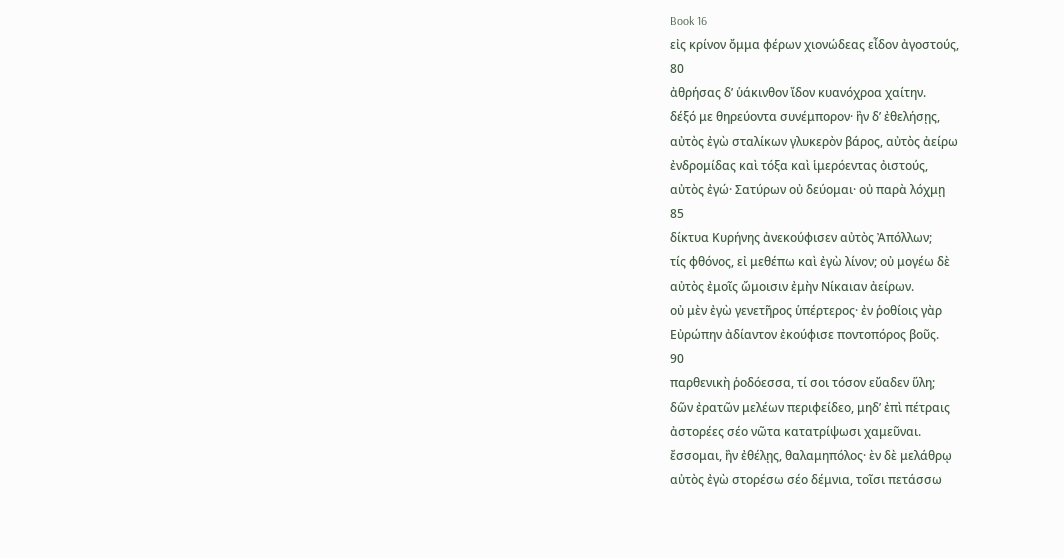Book 16
εἰς κρίνον ὄμμα φέρων χιονώδεας εἶδον ἀγοστούς,
80
ἀθρήσας δʼ ὑάκινθον ἴδον κυανόχροα χαίτην.
δέξό με θηρεύοντα συνέμπορον· ἣν δʼ ἐθελήσῃς,
αὐτὸς ἐγὼ σταλίκων γλυκερὸν βάρος, αὐτὸς ἀείρω
ἐνδρομίδας καὶ τόξα καὶ ἱμερόεντας ὀιστούς,
αὐτὸς ἐγώ· Σατύρων οὐ δεύομαι· οὐ παρὰ λόχμῃ
85
δίκτυα Κυρήνης ἀνεκούφισεν αὐτὸς Ἀπόλλων;
τίς φθόνος, εἰ μεθέπω καὶ ἐγὼ λίνον; οὐ μογέω δὲ
αὐτὸς ἐμοῖς ὤμοισιν ἐμὴν Νίκαιαν ἀείρων.
οὐ μὲν ἐγὼ γενετῆρος ὑπέρτερος· ἐν ῥοθίοις γὰρ
Εὐρώπην ἀδίαντον ἐκούφισε ποντοπόρος βοῦς.
90
παρθενικὴ ῥοδόεσσα, τί σοι τόσον εὔαδεν ὕλη;
δῶν ἐρατῶν μελέων περιφείδεο, μηδʼ ἐπὶ πέτραις
ἀστορέες σέο νῶτα κατατρίψωσι χαμεῦναι.
ἔσσομαι, ἢν ἐθέλῃς, θαλαμηπόλος· ὲν δὲ μελάθρῳ
αὐτὸς ἐγὼ στορέσω σέο δέμνια, τοῖσι πετάσσω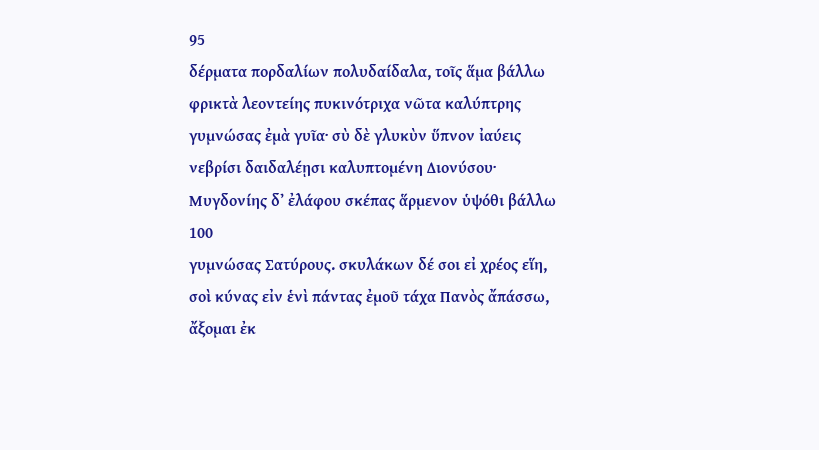95
δέρματα πορδαλίων πολυδαίδαλα, τοῖς ἅμα βάλλω
φρικτὰ λεοντείης πυκινότριχα νῶτα καλύπτρης
γυμνώσας ἐμὰ γυῖα· σὺ δὲ γλυκὺν ὕπνον ἰαύεις
νεβρίσι δαιδαλέῃσι καλυπτομένη Διονύσου·
Μυγδονίης δʼ ἐλάφου σκέπας ἅρμενον ὑψόθι βάλλω
100
γυμνώσας Σατύρους. σκυλάκων δέ σοι εἰ χρέος εἵη,
σοὶ κύνας εἰν ἑνὶ πάντας ἐμοῦ τάχα Πανὸς ἄπάσσω,
ἄξομαι ἐκ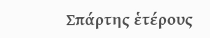Σπάρτης ἑτέρους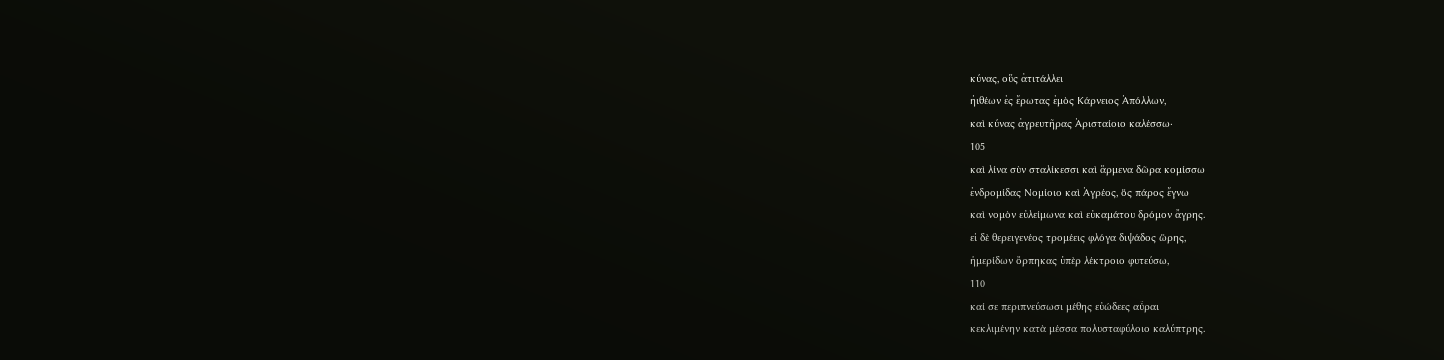κύνας, οὕς ἀτιτάλλει
ἠιθέων ἐς ἔρωτας ἐμὸς Κάρνειος Ἀπόλλων,
καὶ κύνας ἀγρευτῆρας Ἀρισταίοιο καλέσσω·
105
καὶ λίνα σὺν σταλίκεσσι καὶ ἅρμενα δῶρα κομίσσω
ἐνδρομίδας Νομίοιο καὶ Ἀγρέος, ὅς πάρος ἔγνω
καὶ νομὸν εὐλείμωνα καὶ εὐκαμάτου δρόμον ἄγρης.
εἰ δὲ θερειγενέος τρομέεις φλόγα διψάδος ὥρης,
ἡμερίδων ὄρπηκας ὑπὲρ λέκτροιο φυτεύσω,
110
καί σε περιπνεύσωσι μέθης εὐώδεες αὖραι
κεκλιμένην κατὰ μέσσα πολυσταφύλοιο καλύπτρης.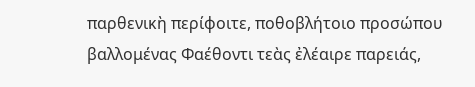παρθενικὴ περίφοιτε, ποθοβλήτοιο προσώπου
βαλλομένας Φαέθοντι τεὰς ἐλέαιρε παρειάς,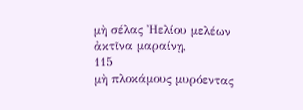μὴ σέλας Ἠελίου μελέων ἀκτῖνα μαραίνῃ,
115
μὴ πλοκάμους μυρόεντας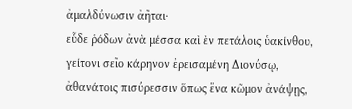ἀμαλδύνωσιν ἀῆται·
εὗδε ῥόδων ἀνὰ μέσσα καὶ ὲν πετάλοις ὑακίνθου,
γείτονι σεῖο κάρηνον ἐρεισαμένη Διονύσῳ,
ἀθανάτοις πισύρεσσιν ὅπως ἕνα κῶμον ἀνάψῃς,